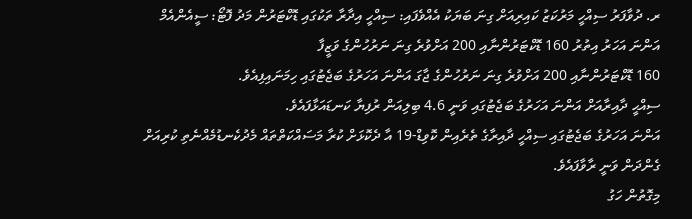ރ. ދުވާފަރު ސިއްހީ މަރުކަޒު ކައިރިއަށް ގިނަ ބަޔަކު އެއްވެފައި: ސިއްހީ އިދާރާ ތަކުގައި ޑޮކްޓަރުން މަދު ފޮޓޯ: ސީއެންއެމް
އަންނަ އަހަރު އިތުރު 160 ޑޮކްޓަރުންނާއި 200 އަށްވުރެ ގިނަ ނަރުހުންގެ ވަޒީފާ
160 ޑޮކްޓަރުންނާއި 200 އަށްވުރެ ގިނަ ނަރުހުންގެ ޖާގަ އަންނަ އަހަރުގެ ބަޖެޓުގައި ހިމަނައިފިއެވެ.
ސިއްޙީ ދާއިރާއަށް އަންނަ އަހަރުގެ ބަޖެޓުގައި ވަނީ 4.6 ބިލިއަން ރުފިޔާ ކަނޑައަޅާފައެވެ.
އަންނަ އަހަރުގެ ބަޖެޓުގައި ސިއްހީ ދާއިރާގެ ތެރެއިން ކޮވިޑް-19 އާ ދެކޮޅަށް ކުރާ މަސައްކަތްތައް މެދުކެނޑުމެއްނެތި ކުރިއަށް ގެންދަން ވަނީ ރާވާފައެވެ.
މިގޮތުން ހަގު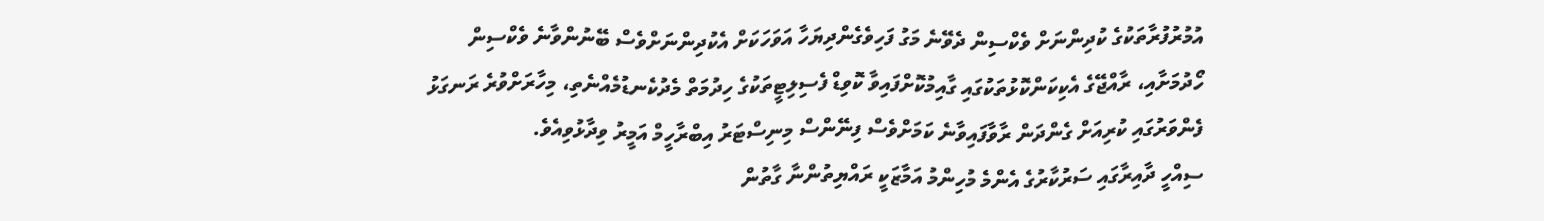އުމުރުފުރާތަކުގެ ކުދިންނަށް ވެކްސިން ދެވޭނެ މަގު ފަހިވެގެންދިޔަހާ އަވަހަކަށް އެކުދިންނަށްވެސް ބޭނުންވާނެ ވެކްސިން ހޯދުމަށާއި، ރާއްޖޭގެ އެކިކަންކޮޅުތަކުގައި ގާއިމުކޮށްފައިވާ ކޮވިޑް ފެސިލިޓީތަކުގެ ހިދުމަތް މެދުކެނޑުމެއްނެތި، މިހާރަށްވުރެ ރަނގަޅު ފެންވަރުގައި ކުރިއަށް ގެންދަން ރާވާފައިވާނެ ކަމަށްވެސް ފިނޭންސް މިނިސްޓަރު އިބްރާހީމް އަމީރު ވިދާޅުވިއެވެ.
ސިއްހީ ދާއިރާގައި ސަރުކާރުގެ އެންމެ މުހިންމު އަމާޒަކީ ރައްޔިތުންނާ ގާތުން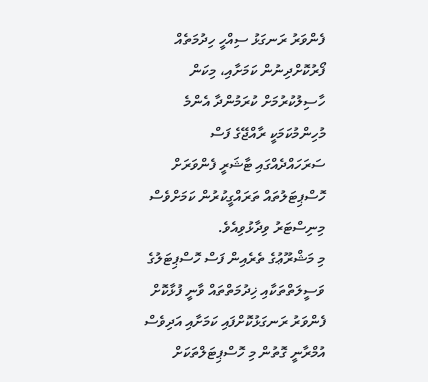ފެންވަރު ރަނގަޅު ސިއްހީ ހިދުމަތެއް ފޯރުކޮށްދިނުން ކަމަށާއި، މިކަން ހާސިލުކުރުމަށް ކުރަމުންދާ އެންމެ މުހިންމުކަމަކީ ރާއްޖޭގެ ފަސް ސަރަހައްދެއްގައި ޓާޝަރީ ފެންވަރަށް ހޮސްޕިޓަލުތައް ތަރައްގީކުރުން ކަމަށްވެސް މިނިސްޓަރު ވިދާޅުވިއެވެ.
މި މަޝްރޫޢުގެ ތެރެއިން ފަސް ހޮސްޕިޓަލުގެ ވަސީލަތްތަކާއި ޚިދުމަތްތައް ވާނީ ފުޅާކޮށް ފެންވަރު ރަނގަޅުކޮށްފައި ކަމަށާއި އަދިވެސް އުމްރާނީ ގޮތުން މި ހޮސްޕިޓަލްތަކަށް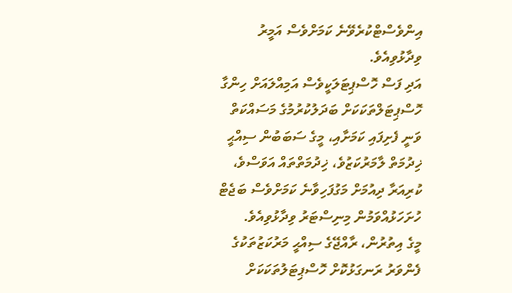އިންވެސްޓްކުރެވޭނެ ކަމަށްވެސް އަމީރު ވިދާޅުވިއެވެ.
އަދި ފަސް ހޮސްޕިޓަލަކީވެސް އަމިއްލައަށް ހިންގާ ހޮސްޕިޓަލްތަކަކަށް ބަދަލުކުރުމުގެ މަސައްކަތް ވަނީ ފެށިފައި ކަމަށާއި، މީގެ ސަބަބުން ސިއްޙީ ޚިދުމަތް ލާމަރުކަޒުވެ، ޚިދުމަތްތައް އަވަސްވެ، ކުރިއަރާ ދިއުމަށް މަގުފަހިވާނެ ކަމަށްވެސް ބަޖެޓް ހުށަހަޅުއްވަމުން މިނިސްޓަރު ވިދާޅުވިއެވެ.
މީގެ އިތުރުން، ރާއްޖޭގެ ސިއްޙީ މަރުކަޒުތަކުގެ ފެންވަރު ރަނގަޅުކޮށް ހޮސްޕިޓަލުތަކަކަށް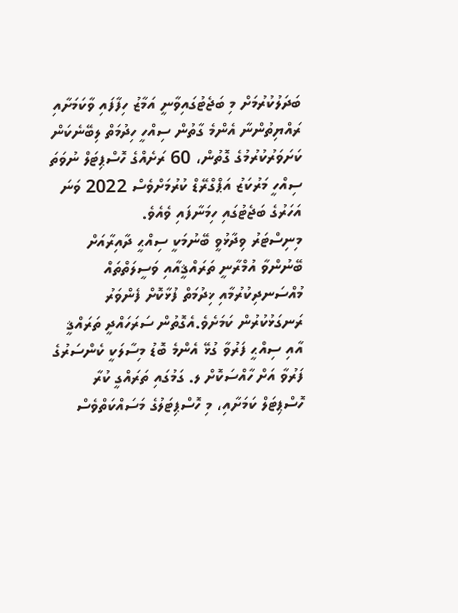ބަދަލުކުރުމަށް މި ބަޖެޓުގައިވާނީ އަމާޒު ހިފާފައި ވާކަމަށާއި ރައްޔިތުންނާ އެންމެ ގާތުން ސިއްހީ ހިދުމަތް ލިބޭނެކަން ކަށަވަރުކުރުމުގެ ގޮތުން، 60 ރަށެއްގެ ހޮސްޕިޓަލް ނުވަތަ ސިއްހީ މަރުކަޒު އަޕްގްރޭޑް ކުރުމަށްވެސް 2022 ވަނަ އަހަރުގެ ބަޖެޓުގައި ހިމަނާފައި ވެއެވެ.
މިނިސްޓަރު ވިދާޅުވީ ބޭނުމަކީ ސިއްޙީ ދާއިރާއަށް ބޭނުންވާ އުމްރާނީ ތަރައްޤީއާއި ވަސީލަތްތައް މުއްސަނދިކުރުމާއި ޚިދުމަތް ފުޅާކޮށް ފެންވަރު ރަނގަޅުކުރުން ކަމަށެވެ.އެގޮތުން ސަރަހައްދީ ތަރައްޤީ އާއި ސިއްޙީ ފަރުވާ ގުޅޭ އެންމެ ބޮޑު މިސާލަކީ ކެންސަރުގެ ފަރުވާ އަށް ހާއްސަކޮށް ލ. ގަމުގައި ތަރައްގީ ކުރާ ހޮސްޕިޓަލް ކަމަށާއި، މި ހޮސްޕިޓަލުގެ މަސައްކަތްވެސް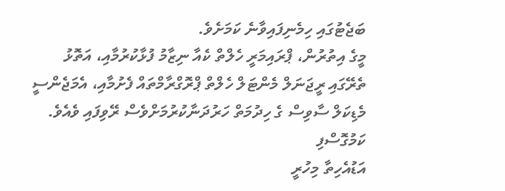ބަޖެޓުގައި ހިމެނިފައިވާނެ ކަމަށެވެ.
މީގެ އިތުރުން، ޕްރައިމަރީ ހެލްތް ކެއާ ނިޒާމު ފުޅާކުރުމާއި، އަތޮޅު ތެރޭގައި ރީޖަނަލް މެންޓަލް ހެލްތް ޕްރޮގްރާމްތައް ފެށުމާއި، އެމަޖެންސީ މެޑިކަލް ސާވިސް ގެ ހިދުމަތް ހަރުދަނާކުރުމަށްވެސް ރޭވިފައި ވެއެވެ.
ކަމުގޮސްފި
އަޑުއެހިތާ މިހުރީ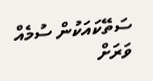ސަތޭކައަކުން ސުމެއް
ވަރަށް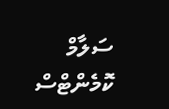ސަލާމް
ކޮމެންޓްސް